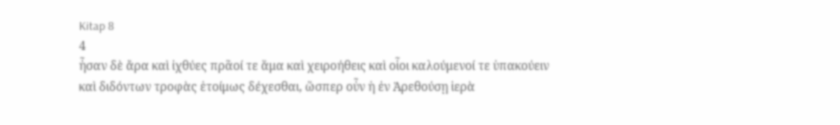Kitap 8
4
ἦσαν δὲ ἄρα καὶ ἰχθύες πρᾶοί τε ἅμα καὶ χειροήθεις καὶ οἷοι καλούμενοί τε ὑπακούειν καὶ διδόντων τροφὰς ἑτοίμως δέχεσθαι, ὥσπερ οὖν ἡ ἐν Ἀρεθούσῃ ἱερὰ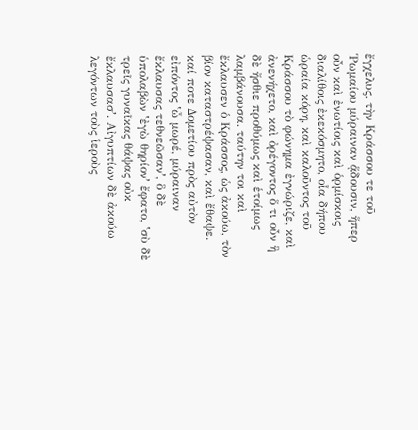ἔγχελυς. τὴν Κράσσου τε τοῦ Ῥωμαίου μύραιναν ᾅδουσιν, ἥπερ οὖν καὶ ἐνωτίοις καὶ ὁρμίσκοις διαλίθοις ἐκεκόσμητο, οἷα δήπου ὡραία κόρη, καὶ καλοῦντος τοῦ Κράσσου τὸ φώνημα ἐγνώριζε, καὶ ἀνενήχετο, καὶ ὀρέγοντος ὅ τι οὖν ἣ δὲ ἤσθιε προθύμως καὶ ἑτοίμως λαμβάνουσα. ταύτην τοι καὶ ἔκλαυσεν ὁ Κράσσος, ὡς ἀκούω, τὸν βίον καταστρέψασαν, καὶ ἔθαψε. καί ποτε Δομετίου πρὸς αὐτὸν εἰπόντος ʽὦ μωρέ, μύραιναν ἔκλαυσας τεθνεῶσανʼ, ὃ δὲ ὑπολαβὼν ʽἐγὼ θηρίονʼ ἔφατο, ʽσὺ δὲ τρεῖς γυναῖκας θάψας οὐκ ἔκλαυσασʼ. Αἰγυπτίων δὲ ἀκούω λεγόντων τοὺς ἱεροὺς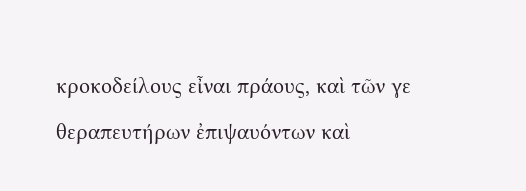κροκοδείλους εἶναι πράους, καὶ τῶν γε θεραπευτήρων ἐπιψαυόντων καὶ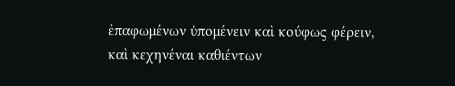ἐπαφωμένων ὑπομένειν καὶ κούφως φέρειν, καὶ κεχηνέναι καθιέντων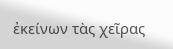ἐκείνων τὰς χεῖρας